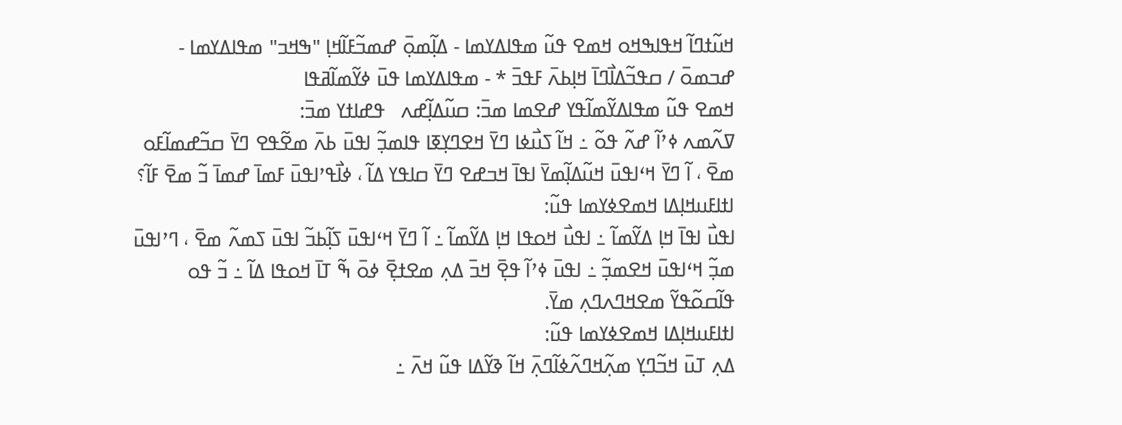ߞߎ߬ߙߣߊ߬ ߞߟߊߒߞߋ ߞߘߐ ߟߎ߬ ߘߟߊߡߌߘߊ - ߡߊ߲߬ߘߋ߲߫ ߝߘߏ߬ߓߊ߬ߞߊ߲ "ߒߞߏ" ߘߟߊߡߌߘߊ - ߝߏߘߋ߫ / ߛߟߏ߬ߡߊ߯ߣߊ߫ ߞߊ߲ߕߍ߫ ߓߟߏ߫ * - ߘߟߊߡߌߘߊ ߟߎ߫ ߦߌ߬ߘߊ߬ߥߟߊ
ߞߘߐ ߟߎ߬ ߘߟߊߡߌ߬ߘߊ߬ߟߌ ߝߐߘߊ ߘߏ߫: ߛߎ߬ߡߊ߲߬ߝߍ   ߟߝߊߙߌ ߘߏ߫:
ߜߍ߬ߘߍ ߦߴߊ߬ ߝߍ߬ ߟߋ߬ ߸ ߞߊ߬ ߖߎ߯ߦߊ ߣߌ߫ ߞߐߣߌ߲ߧߊ ߟߊߘߏ߲߬ ߊߟߎ߫ ߕߍ߫ ߘߐ߬ߟߐ ߣߌ߫ ߛߏ߬ߝߘߊ߬ߓߋ ߘߐ߫ ، ߊ߬ ߣߌ߫ ߞߵߊߟߎ߫ ߞߎ߬ߡߊ߲߬ߘߌ߫ ߊߟߊ߫ ߞߏߝߐ ߣߌ߫ ߛߊߟߌ ߡߊ߬ ، ߦߊ߯ߟߴߊߟߎ߫ ߓߘߊ߫ ߝߘߊ߫ ߏ߬ ߘߐ߫ ߓߊ߬؟
ߊߙߊߓߎߞߊ߲ߡߊ ߞߘߐߦߌߘߊ ߟߎ߬:
ߊߟߎ߯ ߊߟߊ߫ ߞߊ߲ ߡߌ߬ߘߊ߬ ߸ ߊߟߎ߯ ߞߋߟߊ ߞߊ߲ ߡߌ߬ߘߊ߬ ߸ ߊ߬ ߣߌ߫ ߞߵߊߟߎ߫ ߖߊ߲߬ߕߏ߬ ߊߟߎ߫ ߖߘߍ߬ ߘߐ߫ ، ߣߴߊߟߎ߫ ߘߏ߲߬ ߞߵߊߟߎ߫ ߞߐߘߏ߲߬ ߸ ߊߟߎ߫ ߦߴߊ߬ ߟߐ߲߫ ߞߏ߫ ߡߍ߲ ߘߐߙߐ߲߫ ߦߋ߫ ߒ߬ ߠߊ߫ ߞߋߟߊ ߡߊ߬ ߸ ߏ߬ ߟߋ ߟߊ߬ߛߋ߬ߟߌ߬ ߘߐߞߣߍߣߍ߲ ߘߌ߫.
ߊߙߊߓߎߞߊ߲ߡߊ ߞߘߐߦߌߘߊ ߟߎ߬:
ߡߍ߲ ߠߎ߫ ߞߏ߬ߣߌ߲ ߘߍ߲߬ߞߣߍ߬ߦߊ߬ߣߍ߲߫ ߞߊ߬ ߢߌ߬ߡߊ ߟߎ߬ ߞߍ߫ ߸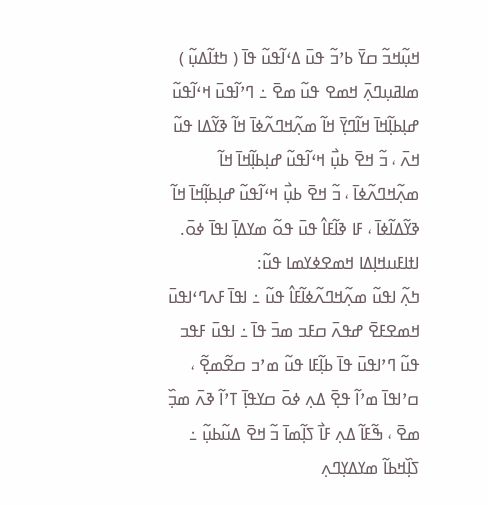ߞߎ߲߬ߞߏ߬ ߛߌ߫ ߕߴߏ߬ ߟߎ߫ ߡߵߊ߬ߟߎ߬ ߟߊ߫ ( ߤߙߊ߬ߡߎ߲߬ ) ߘߊߥߎ߲ߣߍ߲߫ ߞߘߐ ߟߎ߬ ߘߐ߫ ߸ ߣߴߊ߬ߟߎ߫ ߞߵߊ߬ߟߎ߬ ߝߊ߲ߕߊ߲߬ߞߊ߫ ߞߊ߬ߣߌ߲߫ ߞߊ߬ ߘߍ߲߬ߞߣߍ߬ߦߊ߫ ߞߊ߬ ߢߌ߬ߡߊ ߟߎ߬ ߞߍ߫ ، ߏ߬ ߞߐ߫ ߕߎ߲߯ ߞߵߊ߬ߟߎ߬ ߝߊ߲ߕߊ߲߬ߞߊ߫ ߞߊ߬ ߘߍ߲߬ߞߣߍ߬ߦߊ߫ ، ߏ߬ ߞߐ߫ ߕߎ߲߯ ߞߵߊ߬ߟߎ߬ ߝߊ߲ߕߊ߲߬ߞߊ߫ ߞߊ߬ ߢߌ߬ߡߊ߬ߦߊ߫ ، ߓߊ ߢߊ߬ߓߊ߮ ߟߎ߫ ߟߋ߬ ߘߌߡߊ߲߫ ߊߟߊ߫ ߦߋ߫.
ߊߙߊߓߎߞߊ߲ߡߊ ߞߘߐߦߌߘߊ ߟߎ߬:
ߤߍ߲߬ ߊߟߎ߬ ߘߍ߲߬ߞߣߍ߬ߦߊ߬ߓߊ߮ ߟߎ߬ ߸ ߊߟߊ߫ ߓߍߣߵߊߟߎ߫ ߞߘߐߓߐ߫ ߝߟߍ߫ ߛߓߏ ߘߏ߫ ߟߊ߫ ߸ ߊߟߎ߫ ߓߟߏ ߟߎ߬ ߣߴߊߟߎ߫ ߟߊ߫ ߕߊ߲߬ߓߊ ߟߎ߬ ߘߴߏ ߛߐ߬ߘߐ߲߬ ، ߛߴߊߟߊ߫ ߘߴߊ߬ ߟߐ߲߫ ߡߍ߲ ߦߋ߫ ߛߌߟߊ߲߫ ߠߴߊ߬ ߢߍ߫ ߘߏ߲߰ ߘߐ߫ ، ߒ߬ߓߊ߬ ߡߍ߲ ߓߊ߯ ߖߊ߲߬ߘߊ߫ ߏ߬ ߞߐ߫ ߡߎ߬ߕߎ߲߬ ߸ ߖߊ߲߰ߞߕߊ߬ ߘߌߡߌ߲ߣߍ߲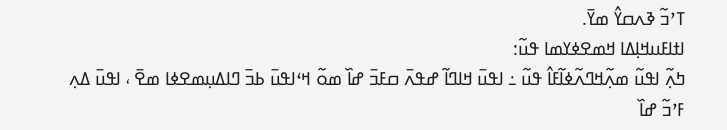ߠߴߏ߬ ߢߍߛߌ߮ ߘߌ߫.
ߊߙߊߓߎߞߊ߲ߡߊ ߞߘߐߦߌߘߊ ߟߎ߬:
ߤߍ߲߬ ߊߟߎ߬ ߘߍ߲߬ߞߣߍ߬ߦߊ߬ߓߊ߮ ߟߎ߬ ߸ ߊߟߎ߫ ߞߊߣߊ߬ ߝߟߍ߫ ߛߓߏ߫ ߝߊ߰ ߘߋ߬ ߞߵߊߟߎ߫ ߕߏ߫ ߣߊߡߎ߲ߘߐߦߊ ߘߐ߫ ، ߊߟߎ߫ ߡߍ߲ ߓߴߏ߬ ߝߊ߰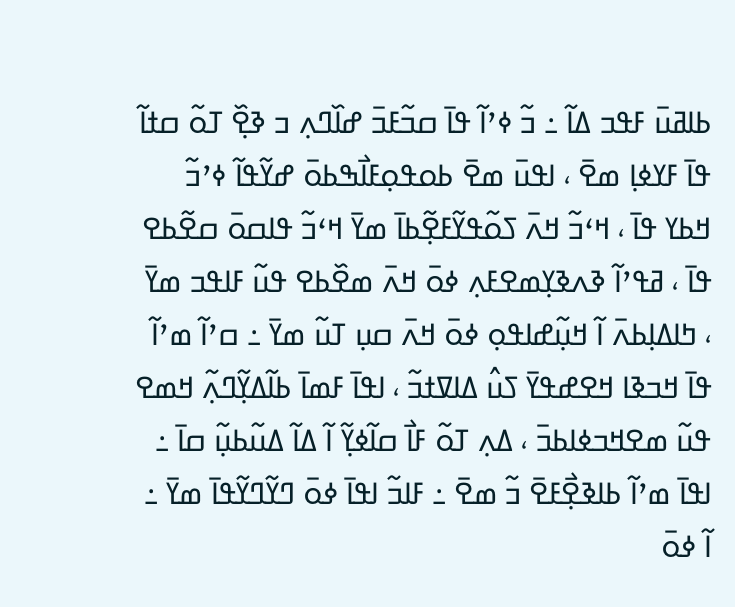ߕߊߥߎ߫ ߓߟߏ ߡߊ߬ ߸ ߏ߬ ߦߴߊ߬ ߟߊ߫ ߛߏ߬ߓߏ߫ ߝߊ߰ߣߍ߲ ߏ ߢߐ߲߰ ߠߋ߬ ߛߙߊ߬ ߟߊ߫ ߓߌߦߊ߲ ߘߐ߫ ، ߊߟߎ߫ ߘߐ߫ ߕߋߟߋ߲ߓߊ߯ߒߕߋ߫ ߝߌ߬ߟߊ߬ ߦߴߏ߬ ߞߕߌ ߟߊ߫ ، ߞߵߏ߬ ߞߍ߫ ߖߋ߬ߟߌ߬ߓߐ߲߬ߕߊ߫ ߘߌ߫ ߞߵߏ߬ ߟߊߛߋ߫ ߛߐ߬ߕߐ ߟߊ߫ ، ߥߟߴߊ߬ ߢߍߢߌ߲ߘߐߓߍ߲ ߦߋ߫ ߞߍ߫ ߘߐ߰ߕߐ ߟߎ߬ ߓߊߟߏ ߘߌ߫ ، ߤߊߡߊ߲ߕߍ߫ ߊ߬ ߞߎ߲߬ߝߊߟߋ߲ ߦߋ߫ ߞߍ߫ ߛߎ߲ ߠߎ߬ ߘߌ߫ ߸ ߛߴߊ߬ ߘߴߊ߬ ߟߊ߫ ߞߏߢߊ ߞߐߝߟߌ߫ ߖߎ߮ ߡߊߜߙߏ߬ ، ߊߟߊ߫ ߓߘߊ߫ ߕߊ߬ߡߌ߲߬ߣߍ߲߬ ߞߘߐ ߟߎ߬ ߘߐߞߏߦߊߕߏ߫ ، ߡߍ߲ ߠߋ߬ ߓߊ߯ ߛߊ߬ߦߌ߲߬ ߊ߬ ߡߊ߬ ߡߎ߬ߕߎ߲߬ ߛߊ߫ ߸ ߊߟߊ߫ ߘߴߊ߬ ߕߊߢߐ߲߯ߓߐ߫ ߏ߬ ߘߐ߫ ߸ ߓߊߏ߬ ߊߟߊ߫ ߦߋ߫ ߣߌ߬ߣߌ߬ߟߊ߫ ߘߌ߫ ߸ ߊ߬ ߦߋ߫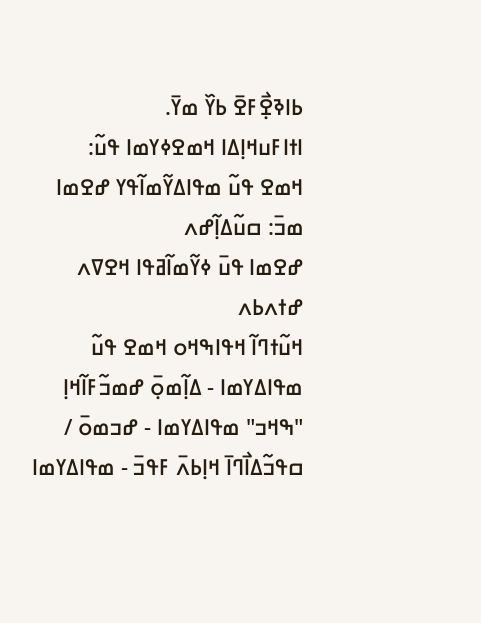ߕߊߢߐ߲߯ߓߐ߫ ߕߌ߰ ߘߌ߫.
ߊߙߊߓߎߞߊ߲ߡߊ ߞߘߐߦߌߘߊ ߟߎ߬:
ߞߘߐ ߟߎ߬ ߘߟߊߡߌ߬ߘߊ߬ߟߌ ߝߐߘߊ ߘߏ߫: ߛߎ߬ߡߊ߲߬ߝߍ
ߝߐߘߊ ߟߎ߫ ߦߌ߬ߘߊ߬ߥߟߊ ߞߐߜߍ ߝߙߍߕߍ
ߞߎ߬ߙߣߊ߬ ߞߟߊߒߞߋ ߞߘߐ ߟߎ߬ ߘߟߊߡߌߘߊ - ߡߊ߲߬ߘߋ߲߫ ߝߘߏ߬ߓߊ߬ߞߊ߲ "ߒߞߏ" ߘߟߊߡߌߘߊ - ߝߏߘߋ߫ / ߛߟߏ߬ߡߊ߯ߣߊ߫ ߞߊ߲ߕߍ߫ ߓߟߏ߫ - ߘߟߊߡߌߘߊ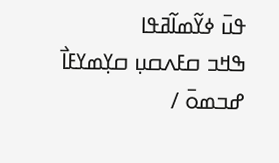ߟߎ߫ ߦߌ߬ߘߊ߬ߥߟߊ
ߒߞߏ ߛߓߍߛߎ߲ ߛߌ߲ߘߌߓߊ߯ ߝߏߘߋ߫ /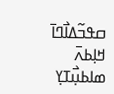ߛߟߏ߬ߡߊ߯ߣߊ߫ ߞߊ߲ߕߍ߫
ߘߊߕߎ߲߯ߠߌ߲